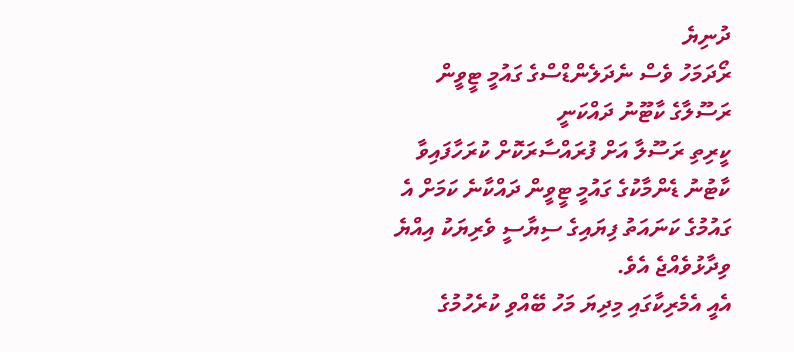ދުނިޔެ
ރޯދަމަހު ވެސް ނެދަލެންޑްސްގެ ގައުމީ ޓީވީން ރަސޫލާގެ ކާޓޫނު ދައްކަނީ
ކީރިތި ރަސޫލާ އަށް ފުރައްސާރަކޮށް ކުރަހާފައިވާ ކާޓުނު ޑެންމާކުގެ ގައުމީ ޓީވީން ދައްކާނެ ކަމަށް އެ ގައުމުގެ ކަނައަތު ފިޔައިގެ ސިޔާސީ ވެރިޔަކު އިއްޔެ ވިދާޅުވެއްޖެ އެވެ.
އެއީ އެމެރިކާގައި މިދިޔަ މަހު ބޭއްވި ކުރެހުމުގެ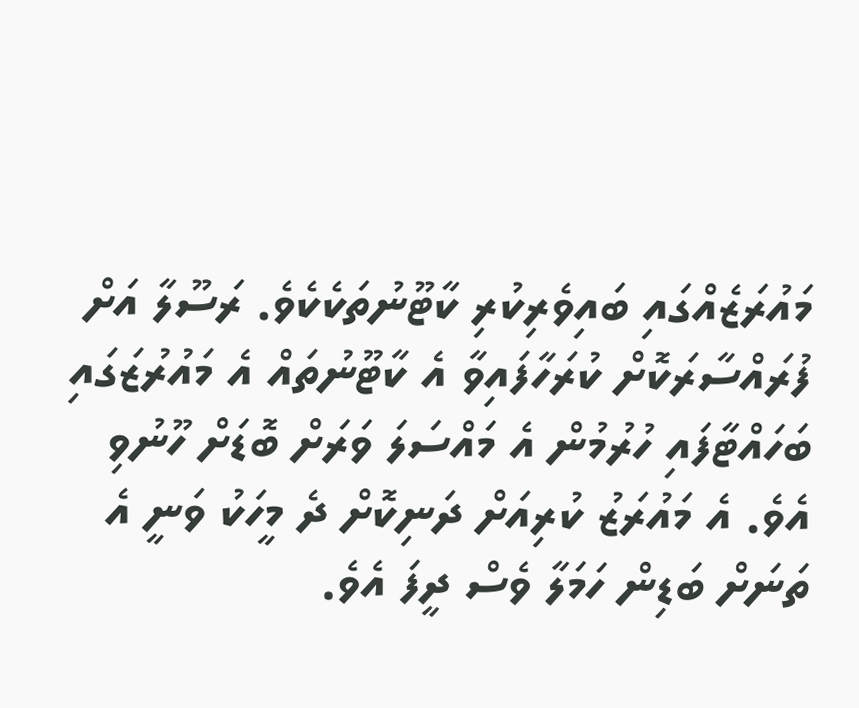މައުރަޒެއްގައި ބައިވެރިކުރި ކާޓޫނުތަކެކެވެ. ރަސޫލާ އަށް ފުރައްސާރަކޮށް ކުރަހާފައިވާ އެ ކާޓޫނުތައް އެ މައުރުޒަގައި ބަހައްޓާފައި ހުރުމުން އެ މައްސަލަ ވަރަށް ބޮޑަށް ހޫނުވި އެވެ. އެ މައުރަޒު ކުރިއަށް ދަނިކޮށް ދެ މީހަކު ވަނީ އެ ތަނަށް ބަޑިން ހަމަލާ ވެސް ދީފަ އެވެ.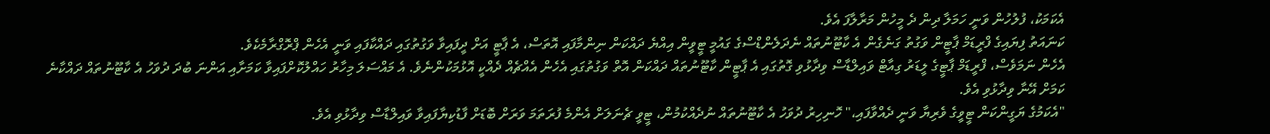އެކަމަކު، ފުލުހުން ވަނީ ހަމަލާ ދިން ދެ މީހުން މަރާލާފަ އެވެ.
ކަނައަތު ފިޔައިގެ ފްރީޑަމް ޕާޓީން ވަގުތު ގަނެގެން އެ ކާޓޫނުތައް ނެދަލެންޑްސްގެ ގައުމީ ޓީވީން އިއްޔެ ދައްކަން ނިންމާފައި އޮތަސް، އެ ޕާޓީ އަށް ދީފައިވާ ވަގުތުގައި ދައްކާފައި ވަނީ އެހެން ޕްރޮގްރާމެކެވެ.
އެހެން ނަމަވެސް، ފްރީޑަމް ޕާޓީގެ ލީޑަރު ގިއާޓް ވައިލްޑާސް ވިދާޅުވި ގޮތުގައި އެ ޕާޓީން ކާޓޫނުތައް ދައްކަން އޮތް ވަގުތުގައި އެހެން އެއްޗެއް ދެއްކީ އޮޅުމަކުންނެވެ. އެ މައްސަލަ މިހާރު ހައްލުކޮށްފައިވާ ކަމަށާއި އަންނަ ބުދަ ދުވަހު އެ ކާޓޫނުތައް ދައްކާނެ ކަމަށް އޭނާ ވިދާޅުވި އެވެ.
"އެކަމުގެ ޔަގީންކަން ޓީވީގެ ވެރިޔާ ވަނީ ދެއްވާފައި،" ހޮނިހިރު ދުވަހު އެ ކާޓޫނުތައް ނުދެއްކުމުން، ޓީވީ ޗެނަލަށް އެންމެ ފުރަތަމަ ވަރަށް ބޮޑަށް ފާޑުކިޔާފައިވާ ވައިލްޑާސް ވިދާޅުވި އެވެ.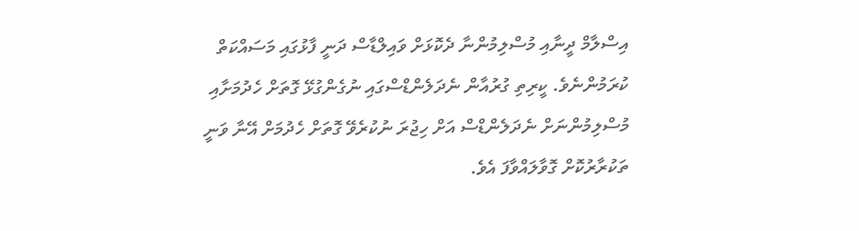އިސްލާމް ދީނާއި މުސްލިމުންނާ ދެކޮޅަށް ވައިލްޑާސް ދަނީ ފާޅުގައި މަސައްކަތް ކުރަމުންނެވެ. ކީރިތި ގުރުއާން ނެދަލެންޑްސްގައި ނުގެންގުޅޭ ގޮތަށް ހެދުމަށާއި މުސްލިމުންނަށް ނެދަލެންޑްސް އަށް ހިޖުރަ ނުކުރެވޭ ގޮތަށް ހެދުމަށް އޭނާ ވަނީ ތަކުރާރުކޮށް ގޮވާލައްވާފަ އެވެ.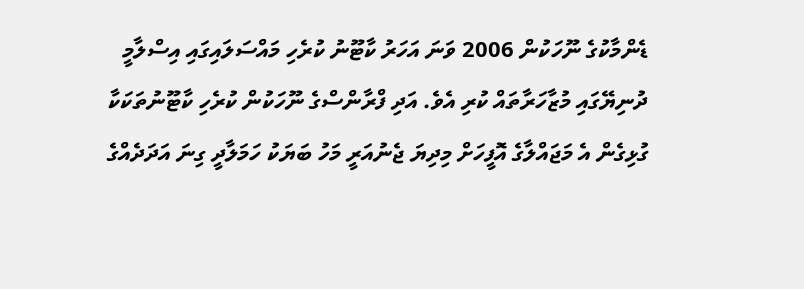ޑެންމާކުގެ ނޫހަކުން 2006 ވަނަ އަހަރު ކާޓޫނު ކުރެހި މައްސަލައިގައި އިސްލާމީ ދުނިޔޭގައި މުޒާހަރާތައް ކުރި އެވެ. އަދި ފްރާންސްގެ ނޫހަކުން ކުރެހި ކާޓޫނުތަކަކާ ގުޅިގެން އެ މަޖައްލާގެ އޮފީހަށް މިދިޔަ ޖެނުއަރީ މަހު ބަޔަކު ހަމަލާދީ ގިނަ އަދަދެއްގެ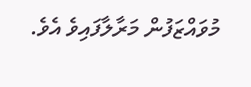މުވައްޒަފުން މަރާލާފައިވެ އެވެ.